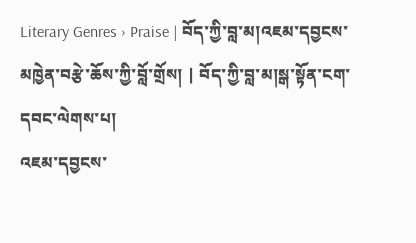Literary Genres › Praise | བོད་ཀྱི་བླ་མ།འཇམ་དབྱངས་མཁྱེན་བརྩེ་ཆོས་ཀྱི་བློ་གྲོས། | བོད་ཀྱི་བླ་མ།སྒ་སྟོན་ངག་དབང་ལེགས་པ།
འཇམ་དབྱངས་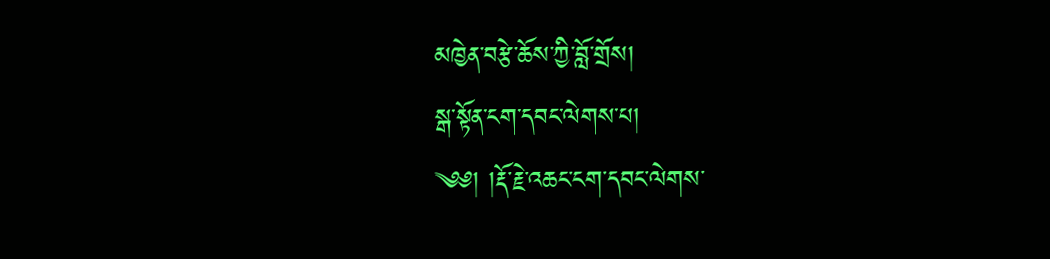མཁྱེན་བརྩེ་ཆོས་ཀྱི་བློ་གྲོས།
སྒ་སྟོན་ངག་དབང་ལེགས་པ།
༄༅། །རྡོ་རྗེ་འཆང་ངག་དབང་ལེགས་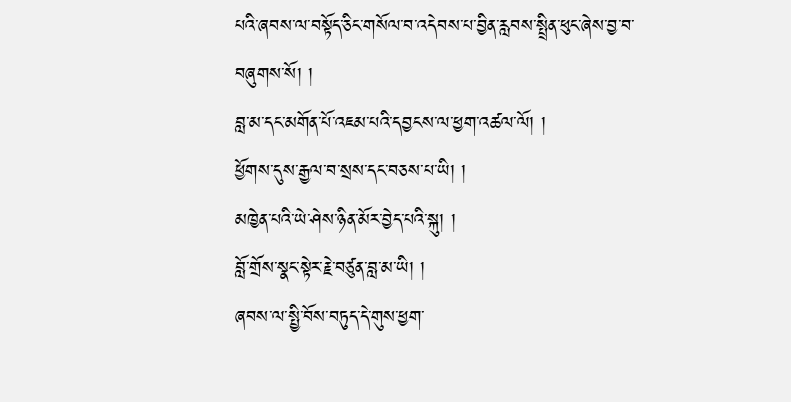པའི་ཞབས་ལ་བསྟོད་ཅིང་གསོལ་བ་འདེབས་པ་བྱིན་རླབས་སྤྲིན་ཕུང་ཞེས་བྱ་བ་བཞུགས་སོ། །
བླ་མ་དང་མགོན་པོ་འཇམ་པའི་དབྱངས་ལ་ཕྱག་འཚལ་ལོ། །
ཕྱོགས་དུས་རྒྱལ་བ་སྲས་དང་བཅས་པ་ཡི། །
མཁྱེན་པའི་ཡེ་ཤེས་ཉིན་མོར་བྱེད་པའི་སྐུ། །
བློ་གྲོས་སྣང་སྟེར་རྗེ་བཙུན་བླ་མ་ཡི། །
ཞབས་ལ་སྤྱི་བོས་བཏུད་དེ་གུས་ཕྱག་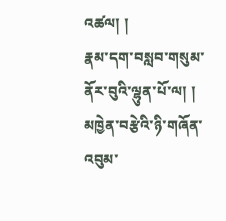འཚལ། །
རྣམ་དག་བསླབ་གསུམ་ནོར་བུའི་ལྷུན་པོ་ལ། །
མཁྱེན་བརྩེའི་ཉི་གཞོན་འབུམ་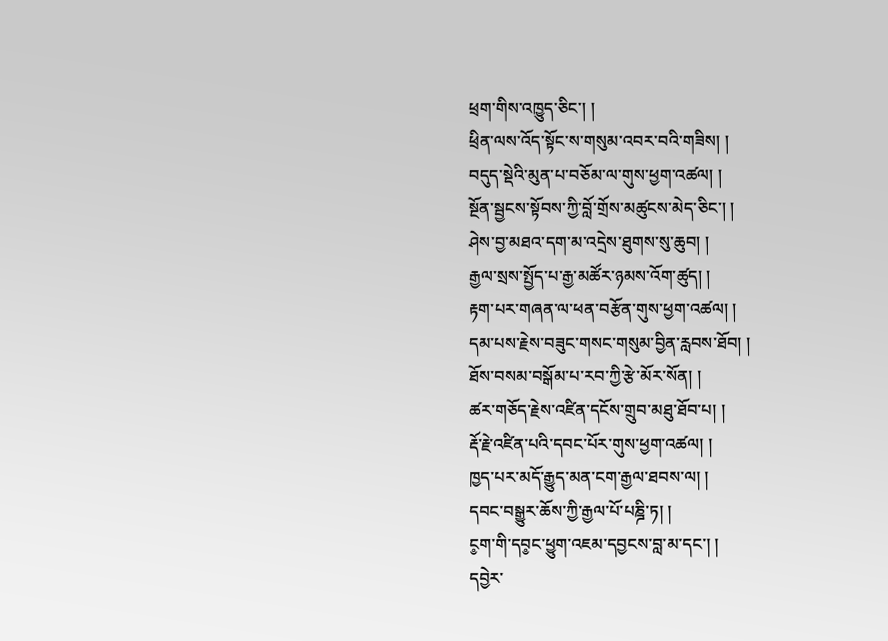ཕྲག་གིས་འཁྱུད་ཅིང་། །
ཕྲིན་ལས་འོད་སྟོང་ས་གསུམ་འབར་བའི་གཟིས། །
བདུད་སྡེའི་མུན་པ་བཅོམ་ལ་གུས་ཕྱག་འཚལ། །
སྔོན་སྦྱངས་སྟོབས་ཀྱི་བློ་གྲོས་མཚུངས་མེད་ཅིང་། །
ཤེས་བྱ་མཐའ་དག་མ་འདྲེས་ཐུགས་སུ་ཆུབ། །
རྒྱལ་སྲས་སྤྱོད་པ་རྒྱ་མཚོར་ཉམས་འོག་ཚུད། །
རྟག་པར་གཞན་ལ་ཕན་བརྩོན་གུས་ཕྱག་འཚལ། །
དམ་པས་རྗེས་བཟུང་གསང་གསུམ་བྱིན་རླབས་ཐོབ། །
ཐོས་བསམ་བསྒོམ་པ་རབ་ཀྱི་རྩེ་མོར་སོན། །
ཚར་གཅོད་རྗེས་འཛིན་དངོས་གྲུབ་མཐུ་ཐོབ་པ། །
རྡོ་རྗེ་འཛིན་པའི་དབང་པོར་གུས་ཕྱག་འཚལ། །
ཁྱད་པར་མདོ་རྒྱུད་མན་ངག་རྒྱལ་ཐབས་ལ། །
དབང་བསྒྱུར་ཆོས་ཀྱི་རྒྱལ་པོ་པཎྜི་ཏ། །
ང༵ག་གི་དབ༵ང་ཕྱུག་འཇམ་དབྱངས་བླ་མ་དང་། །
དབྱེར་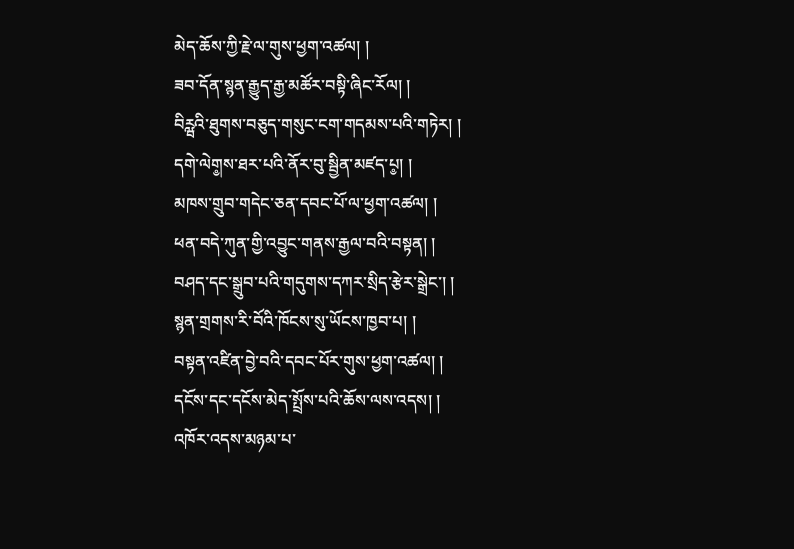མེད་ཆོས་ཀྱི་རྗེ་ལ་གུས་ཕྱག་འཚལ། །
ཟབ་དོན་སྙན་རྒྱུད་རྒྱ་མཚོར་བསྟི་ཞིང་རོལ། །
བིཪྺའི་ཐུགས་བཅུད་གསུང་ངག་གདམས་པའི་གཏེར། །
དགེ་ལེག༵ས་ཐར་པའི་ནོར་བུ་སྦྱིན་མཛད་པ༵། །
མཁས་གྲུབ་གདེང་ཅན་དབང་པོ་ལ་ཕྱག་འཚལ། །
ཕན་བདེ་ཀུན་གྱི་འབྱུང་གནས་རྒྱལ་བའི་བསྟན། །
བཤད་དང་སྒྲུབ་པའི་གདུགས་དཀར་སྲིད་རྩེར་སྒྲེང་། །
སྙན་གྲགས་རི་བོའི་ཁོངས་སུ་ཡོངས་ཁྱབ་པ། །
བསྟན་འཛིན་བྱེ་བའི་དབང་པོར་གུས་ཕྱག་འཚལ། །
དངོས་དང་དངོས་མེད་སྤྲོས་པའི་ཆོས་ལས་འདས། །
འཁོར་འདས་མཉམ་པ་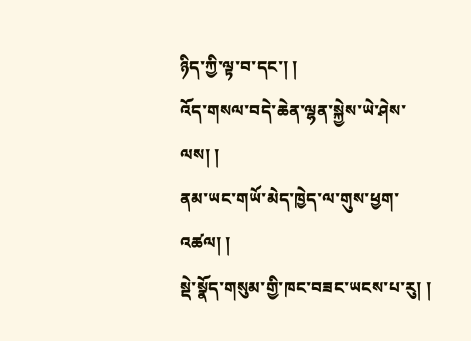ཉིད་ཀྱི་ལྟ་བ་དང་། །
འོད་གསལ་བདེ་ཆེན་ལྷན་སྐྱེས་ཡེ་ཤེས་ལས། །
ནམ་ཡང་གཡོ་མེད་ཁྱེད་ལ་གུས་ཕྱག་འཚལ། །
སྡེ་སྣོད་གསུམ་གྱི་ཁང་བཟང་ཡངས་པ་རུ། །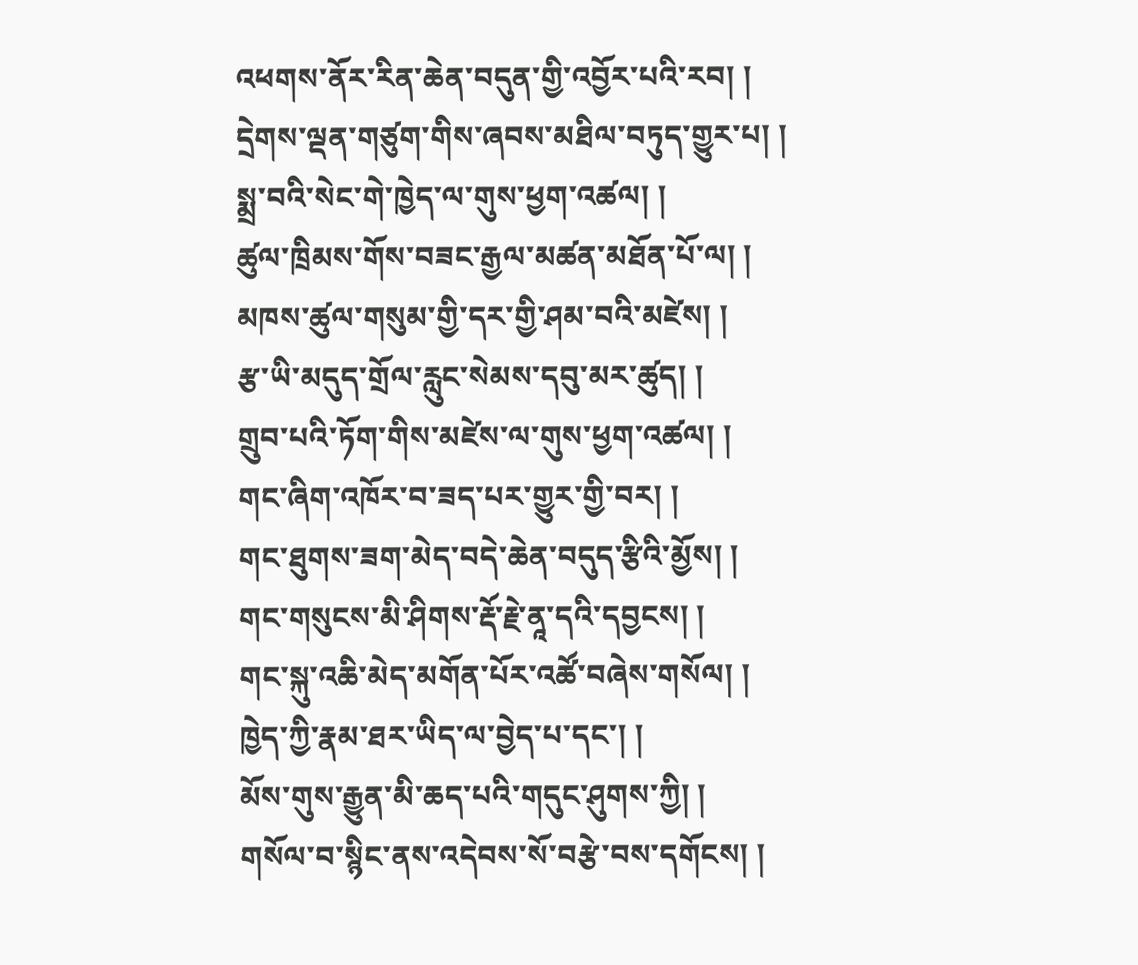འཕགས་ནོར་རིན་ཆེན་བདུན་གྱི་འབྱོར་པའི་རབ། །
དྲེགས་ལྡན་གཙུག་གིས་ཞབས་མཐིལ་བཏུད་གྱུར་པ། །
སྨྲ་བའི་སེང་གེ་ཁྱེད་ལ་གུས་ཕྱག་འཚལ། །
ཚུལ་ཁྲིམས་གོས་བཟང་རྒྱལ་མཚན་མཐོན་པོ་ལ། །
མཁས་ཚུལ་གསུམ་གྱི་དར་གྱི་ཤམ་བའི་མཛེས། །
རྩ་ཡི་མདུད་གྲོལ་རླུང་སེམས་དབུ་མར་ཚུད། །
གྲུབ་པའི་ཏོག་གིས་མཛེས་ལ་གུས་ཕྱག་འཚལ། །
གང་ཞིག་འཁོར་བ་ཟད་པར་གྱུར་གྱི་བར། །
གང་ཐུགས་ཟག་མེད་བདེ་ཆེན་བདུད་རྩིའི་མྱོས། །
གང་གསུངས་མི་ཤིགས་རྡོ་རྗེ་ནཱ་དའི་དབྱངས། །
གང་སྐུ་འཆི་མེད་མགོན་པོར་འཚོ་བཞེས་གསོལ། །
ཁྱེད་ཀྱི་རྣམ་ཐར་ཡིད་ལ་བྱེད་པ་དང་། །
མོས་གུས་རྒྱུན་མི་ཆད་པའི་གདུང་ཤུགས་ཀྱི། །
གསོལ་བ་སྙིང་ནས་འདེབས་སོ་བརྩེ་བས་དགོངས། །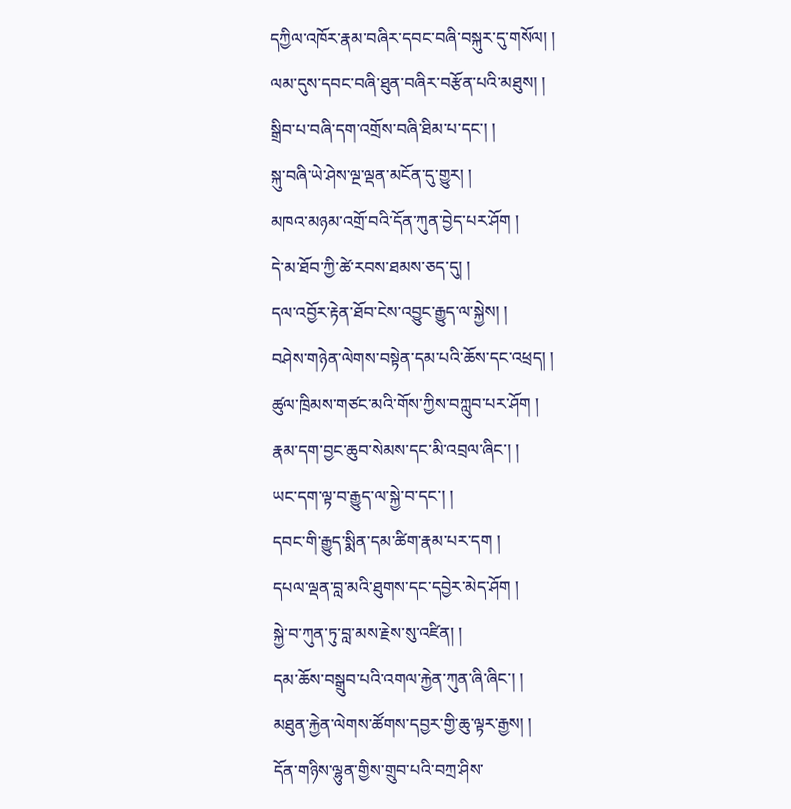དཀྱིལ་འཁོར་རྣམ་བཞིར་དབང་བཞི་བསྐུར་དུ་གསོལ། །
ལམ་དུས་དབང་བཞི་ཐུན་བཞིར་བརྩོན་པའི་མཐུས། །
སྒྲིབ་པ་བཞི་དག་འགྲོས་བཞི་ཐིམ་པ་དང་། །
སྐུ་བཞི་ཡེ་ཤེས་ལྔ་ལྡན་མངོན་དུ་གྱུར། །
མཁའ་མཉམ་འགྲོ་བའི་དོན་ཀུན་བྱེད་པར་ཤོག །
དེ་མ་ཐོབ་ཀྱི་ཚེ་རབས་ཐམས་ཅད་དུ། །
དལ་འབྱོར་རྟེན་ཐོབ་ངེས་འབྱུང་རྒྱུད་ལ་སྐྱེས། །
བཤེས་གཉེན་ལེགས་བསྟེན་དམ་པའི་ཆོས་དང་འཕྲད། །
ཚུལ་ཁྲིམས་གཙང་མའི་གོས་ཀྱིས་བཀླུབ་པར་ཤོག །
རྣམ་དག་བྱང་ཆུབ་སེམས་དང་མི་འབྲལ་ཞིང་། །
ཡང་དག་ལྟ་བ་རྒྱུད་ལ་སྐྱེ་བ་དང་། །
དབང་གི་རྒྱུད་སྨིན་དམ་ཚིག་རྣམ་པར་དག །
དཔལ་ལྡན་བླ་མའི་ཐུགས་དང་དབྱེར་མེད་ཤོག །
སྐྱེ་བ་ཀུན་ཏུ་བླ་མས་རྗེས་སུ་འཛིན། །
དམ་ཆོས་བསྒྲུབ་པའི་འགལ་རྐྱེན་ཀུན་ཞི་ཞིང་། །
མཐུན་རྐྱེན་ལེགས་ཚོགས་དབྱར་གྱི་ཆུ་ལྟར་རྒྱས། །
དོན་གཉིས་ལྷུན་གྱིས་གྲུབ་པའི་བཀྲ་ཤིས་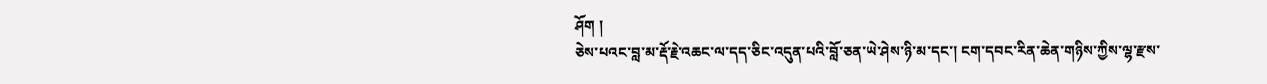ཤོག །
ཅེས་པའང་བླ་མ་རྡོ་རྗེ་འཆང་ལ་དད་ཅིང་འདུན་པའི་བློ་ཅན་ཡེ་ཤེས་ཉི་མ་དང་། ངག་དབང་རིན་ཆེན་གཉིས་ཀྱིས་ལྷ་རྫས་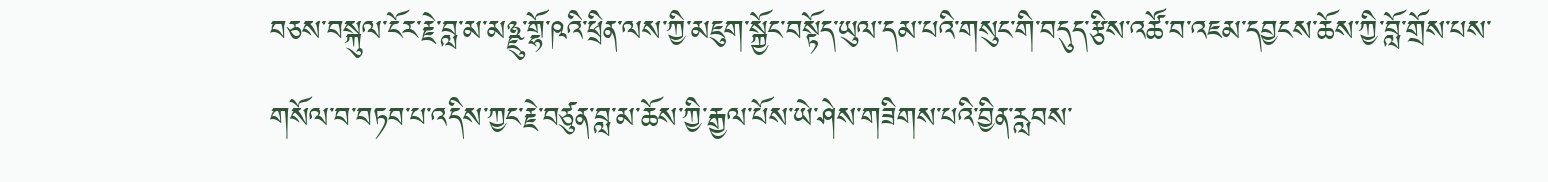བཅས་བསྐུལ་ངོར་རྗེ་བླ་མ་མཉྫུ་གྷོ་ཥའི་ཕྲིན་ལས་ཀྱི་མཇུག་སྐྱོང་བསྟོད་ཡུལ་དམ་པའི་གསུང་གི་བདུད་རྩིས་འཚོ་བ་འཇམ་དབྱངས་ཆོས་ཀྱི་བློ་གྲོས་པས་གསོལ་བ་བཏབ་པ་འདིས་ཀྱང་རྗེ་བཙུན་བླ་མ་ཆོས་ཀྱི་རྒྱལ་པོས་ཡེ་ཤེས་གཟིགས་པའི་བྱིན་རླབས་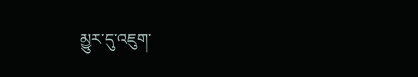མྱུར་དུ་འཇུག་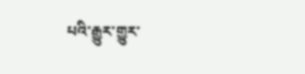པའི་རྒྱུར་གྱུར་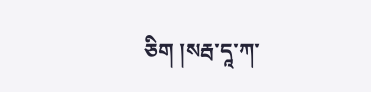ཅིག །སརྦ་དཱ་ཀ་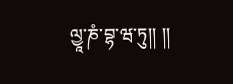ལྱཱ་ཎཾ་བྷ་ཝ་ཏུ།། །།